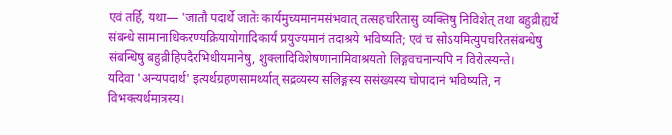एवं तर्हि, यथा— 'जातौ पदार्थे जातेः कार्यमुच्यमानमसंभवात् तत्सहचरितासु व्यक्तिषु निविशेत् तथा बहुव्रीह्यर्थे संबन्धे सामानाधिकरण्यक्रियायोगादिकार्यं प्रयुज्यमानं तदाश्रये भविष्यति; एवं च सोऽयमित्युपचरितसंबन्धेषु संबन्धिषु बहुव्रीहिपदैरभिधीयमानेषु, शुक्लादिविशेषणानामिवाश्रयतो लिङ्गवचनान्यपि न विरोत्स्यन्ते।
यदिवा 'अन्यपदार्थ' इत्यर्थग्रहणसामर्थ्यात् सद्रव्यस्य सलिङ्गस्य ससंख्यस्य चोपादानं भविष्यति, न विभक्त्यर्थमात्रस्य।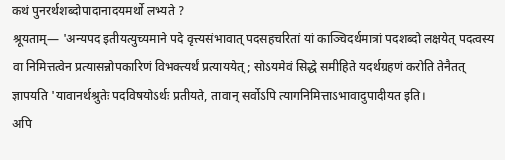कथं पुनरर्थशब्दोपादानादयमर्थो लभ्यते ?
श्रूयताम्— 'अन्यपद इतीयत्युच्यमाने पदे वृत्त्यसंभावात् पदसहचरितां यां काञ्चिदर्थमात्रां पदशब्दो लक्षयेत् पदत्वस्य वा निमित्तत्वेन प्रत्यासन्नोपकारिणं विभक्त्यर्थं प्रत्याययेत्; सोऽयमेवं सिद्धे समीहिते यदर्थग्रहणं करोति तेनैतत् ज्ञापयति 'यावानर्थश्रुतेः पदविषयोऽर्थः प्रतीयते, तावान् सर्वोऽपि त्यागनिमित्ताऽभावादुपादीयत इति।
अपि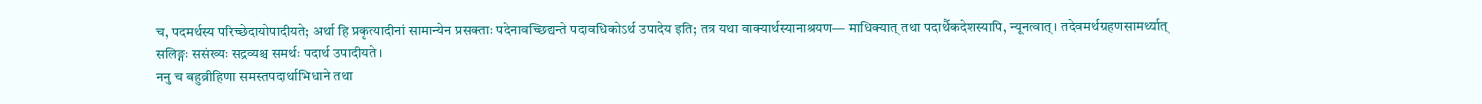च, पदमर्थस्य परिच्छेदायोपादीयते; अर्था हि प्रकृत्यादीनां सामान्येन प्रसक्ताः पदेनावच्छिद्यन्ते पदावधिकोऽर्थ उपादेय इति; तत्र यथा वाक्यार्थस्यानाश्रयण— माधिक्यात् तथा पदार्थैकदेशस्यापि, न्यूनत्वात्। तदेवमर्थग्रहणसामर्थ्यात् सलिङ्गः ससंख्यः सद्रव्यश्च समर्थः पदार्थ उपादीयते।
ननु च बहुव्रीहिणा समस्तपदार्थाभिधाने तथा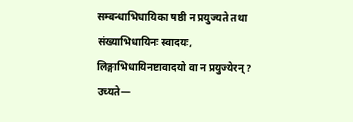सम्बन्धाभिधायिका षष्ठी न प्रयुज्यते तथा संख्याभिधायिनः स्वादयः, लिङ्गाभिधायिनष्टावादयो वा न प्रयुज्येरन् ?
उच्यते—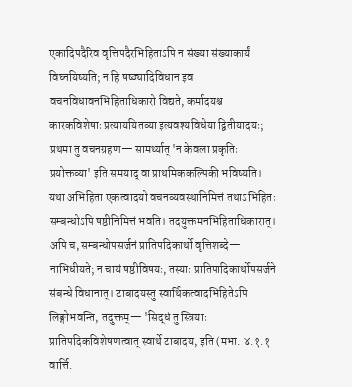एकादिपदैरिव वृत्तिपदैरभिहिताऽपि न संख्या संख्याकार्यं विघ्नयिष्यति; न हि षष्ठ्यादिविधान इव वचनविधावनभिहिताधिकारो विद्यते, कर्मादयश्च कारकविशेषाः प्रत्याययितव्या इत्यवश्यविधेया द्वितीयादयः; प्रथमा तु वचनग्रहण— सामर्थ्यात् 'न केवला प्रकृतिः प्रयोक्तव्या' इति समयाद् वा प्राथमिककल्पिकी भविष्यति।
यथा अभिहिता एकत्वादयो वचनव्यवस्थानिमित्तं तथाऽभिहितः सम्बन्धोऽपि षष्ठीनिमित्तं भवति। तदयुक्तमनभिहिताधिकारात्। अपि च, सम्बन्धोपसर्जनं प्रातिपदिकार्थो वृत्तिशब्दे— नाभिधीयते; न चायं षष्ठीविषयः, तस्याः प्रातिपादिकार्थोपसर्जने संबन्धे विधानात्। टाबादयस्तु स्वार्थिकत्वादभिहितेऽपि लिङ्गोभवन्ति, तदुक्तम्— 'सिद्धं तु स्त्रियाः प्रातिपदिकविशेषणत्वात् स्वार्थे टाबादय, इति (मभा. ४.१.१ वार्त्ति.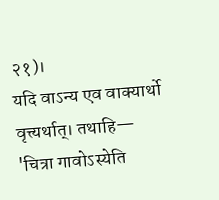२१)।
यदि वाऽन्य एव वाक्यार्थो वृत्त्यर्थात्। तथाहि— 'चित्रा गावोऽस्येति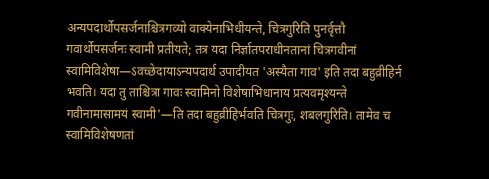अन्यपदार्थोपसर्जनाश्चित्रगव्यो वाक्येनाभिधीयन्ते, चित्रगुरिति पुनर्वृत्तौ गवार्थोपसर्जनः स्वामी प्रतीयते; तत्र यदा निर्ज्ञातपराधीनतानां चित्रगवीनां स्वामिविशेषा—ऽवच्छेदायाऽन्यपदार्थ उपादीयत 'अस्यैता गाव' इति तदा बहुव्रीहिर्न भवति। यदा तु ताश्चित्रा गावः स्वामिनो विशेषाभिधानाय प्रत्यवमृश्यन्ते गवीनामासामयं स्वामी'—ति तदा बहुव्रीहिर्भवति चित्रगुः, शबलगुरिति। तामेव च स्वामिविशेषणतां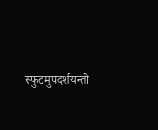स्फुटमुपदर्शयन्तो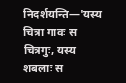निदर्शयन्ति—'यस्य चित्रा गावः स चित्रगुः, यस्य शबलाः स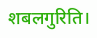शबलगुरिति।